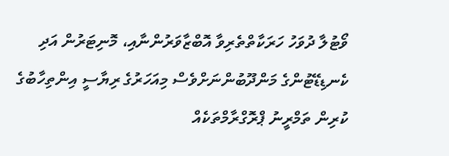ވޯޓުލާ ދުވަހު ހަރަކާތްތެރިވާ އޮބްޒާވަރުންނާއި، މޮނިޓަރުން އަދި ކެނޑިޑޭޓުންގެ މަންދޫބުންނަށްވެސް މިއަހަރުގެ ރިޔާސީ އިންތިހާބުގެ ކުރިން ތަމްރީނު ޕްރޮގްރާމްތަކެއް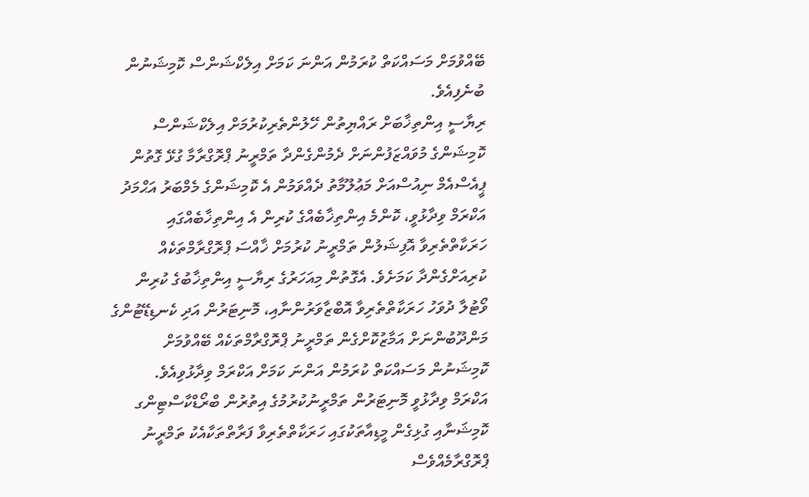ބޭއްވުމަށް މަސައްކަތް ކުރަމުން އަންނަ ކަމަށް އިލެކްޝަންސް ކޮމިޝަނުން ބުނެފިއެވެ.
ރިޔާސީ އިންތިޚާބަށް ރައްޔިތުން ހޭލުންތެރިކުރުމަށް އިލެކްޝަންސް ކޮމިޝަންގެ މުވައްޒަފުންނަށް ދެމުންގެންދާ ތަމްރީނު ޕްރޮގްރާމާ ގުޅޭ ގޮތުން ޕީއެސްއެމް ނިއުސްއަށް މަޢުލޫމާތު ދެއްވަމުން އެ ކޮމިޝަންގެ މެމްބަރު އަޙްމަދު އަކްރަމް ވިދާޅުވީ، ކޮންމެ އިންތިޚާބެއްގެ ކުރިން އެ އިންތިޚާބެއްގައި ހަރަކާތްތެރިވާ އޮފިޝަލުން ތަމްރީނު ކުރުމަށް ޚާއްސަ ޕްރޮގްރާމްތަކެއް ކުރިއަށްގެންދާ ކަމަށެވެ. އެގޮތުން މިއަހަރުގެ ރިޔާސީ އިންތިޚާބުގެ ކުރިން ވޯޓުލާ ދުވަހު ހަރަކާތްތެރިވާ އޮބްޒާވަރުންނާއި، މޮނިޓަރުން އަދި ކެނޑިޑޭޓުންގެ މަންދޫބުންނަށް އަމާޒުކޮށްގެން ތަމްރީނު ޕްރޮގްރާމްތަކެއް ބޭއްވުމަށް ކޮމިޝަނުން މަސައްކަތް ކުރަމުން އަންނަ ކަމަށް އަކްރަމް ވިދާޅުވިއެވެ.
އަކްރަމް ވިދާޅުވީ މޮނިޓަރުން ތަމްރީނުކުރުމުގެ އިތުރުން ބްރޯޑްކާސްޓިންގ ކޮމިޝަނާއި ގުޅިގެން މީޑިއާތަކުގައި ހަރަކާތްތެރިވާ ފަރާތްތަކާއެކު ތަމްރީނު ޕްރޮގްރާމެއްވެސް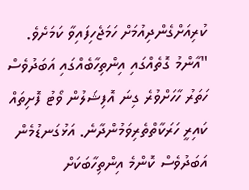ކުރިއަށްގެންދިއުމަށް ހަމަޖެހިފައިވާ ކަމަށެވެ.
"އާންމު ގޮތެއްގައި އިންތިހާބެއްގައި އަބަދުވެސް ހަތަރު ހާހަށްވުރެ ގިނަ އޮފިޝަލުން ވޯޓު ފޮށިތައް ކައިރީ ހަރަކާތްތެރިވަމުންދާނެ. އަޅުގަނޑުމެން އަބަދުވެސް ކޮންމެ އިންތިހާބަކަށް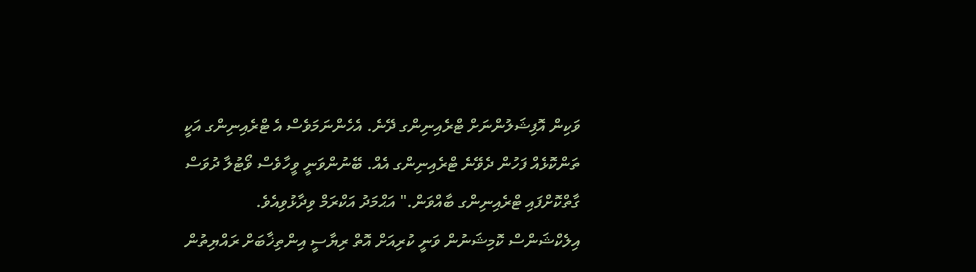ވަކިން އޮފިޝަލުންނަށް ޓްރެއިނިންގ ދޭނެ. އެހެންނަމަވެސް އެ ޓްރެއިނިންގ އަކީ ތަންކޮޅެއް ފަހުން ދެވޭނެ ޓްރެއިނިންގ އެއް. ބޭނުންވަނީ ވީހާވެސް ވޯޓުލާ ދުވަސް ގާތްކޮށްފައި ޓްރެއިނިންގ ބާއްވަން." އަޙްމަދު އަކްރަމް ވިދާޅުވިއެވެ.
އިލެކްޝަންސް ކޮމިޝަނުން ވަނީ ކުރިއަށް އޮތް ރިޔާސީ އިންތިޚާބަށް ރައްޔިތުން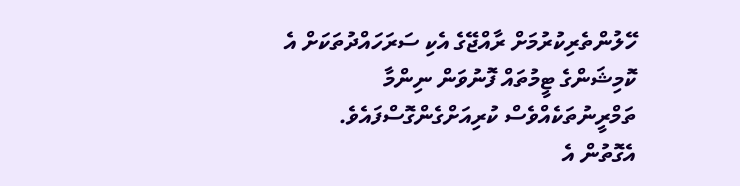ހޭލުންތެރިކުރުމަށް ރާއްޖޭގެ އެކި ސަރަހައްދުތަކަށް އެ ކޮމިޝަންގެ ޓީމުތައް ފޮނުވަން ނިންމާ ތަމްރީނުތަކެއްވެސް ކުރިއަށްގެންގޮސްފައެވެ. އެގޮތުން އެ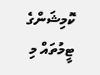ކޮމިޝަންގެ ޓީމުތައް މި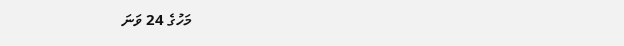މަހުގެ 24 ވަނަ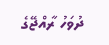ދުވަހު ރާއްޖޭގެ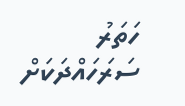ހަތަރު ސަރަހައްދަކަށް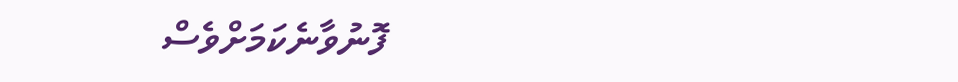ފޮނުވާނެކަމަށްވެސް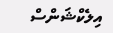އިލެކްޝަންސް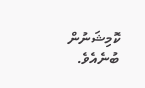ކޮމިޝަނުން ބުނެއެވެ.